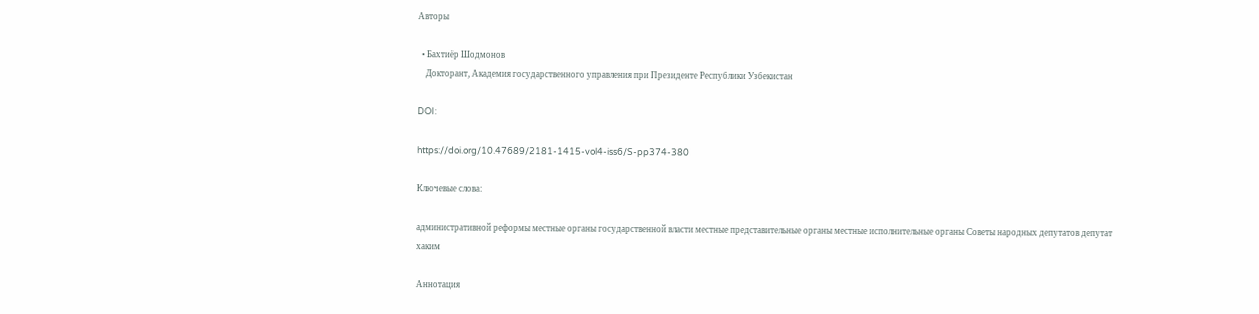Авторы

  • Бахтиёр Шодмонов
    Докторант, Академия государственного управления при Президенте Республики Узбекистан

DOI:

https://doi.org/10.47689/2181-1415-vol4-iss6/S-pp374-380

Ключевые слова:

aдминистративной реформы местные органы государственной власти местные представительные органы местные исполнительные органы Советы народных депутатов депутат хаким

Аннотация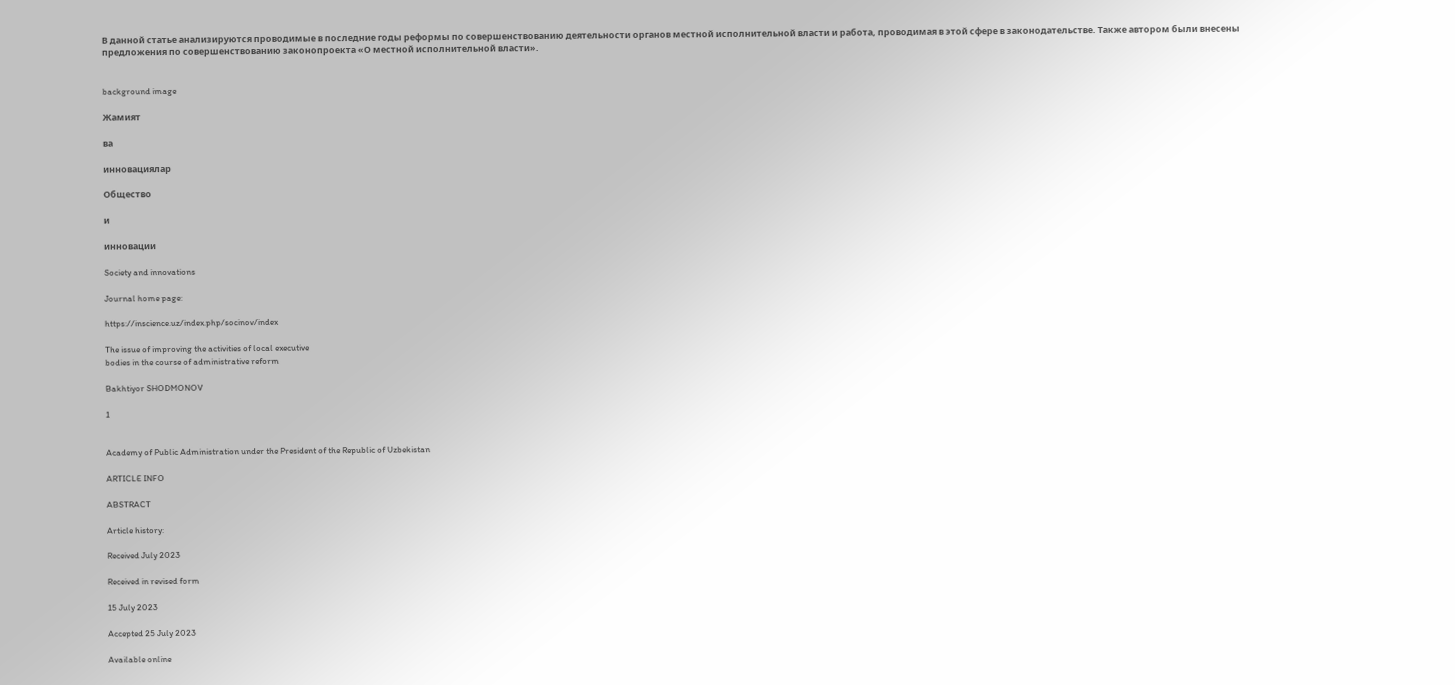В данной статье анализируются проводимые в последние годы реформы по совершенствованию деятельности органов местной исполнительной власти и работа, проводимая в этой сфере в законодательстве. Также автором были внесены предложения по совершенствованию законопроекта «О местной исполнительной власти».


background image

Жамият

ва

инновациялар

Общество

и

инновации

Society and innovations

Journal home page:

https://inscience.uz/index.php/socinov/index

The issue of improving the activities of local executive
bodies in the course of administrative reform

Bakhtiyor SHODMONOV

1


Academy of Public Administration under the President of the Republic of Uzbekistan

ARTICLE INFO

ABSTRACT

Article history:

Received July 2023

Received in revised form

15 July 2023

Accepted 25 July 2023

Available online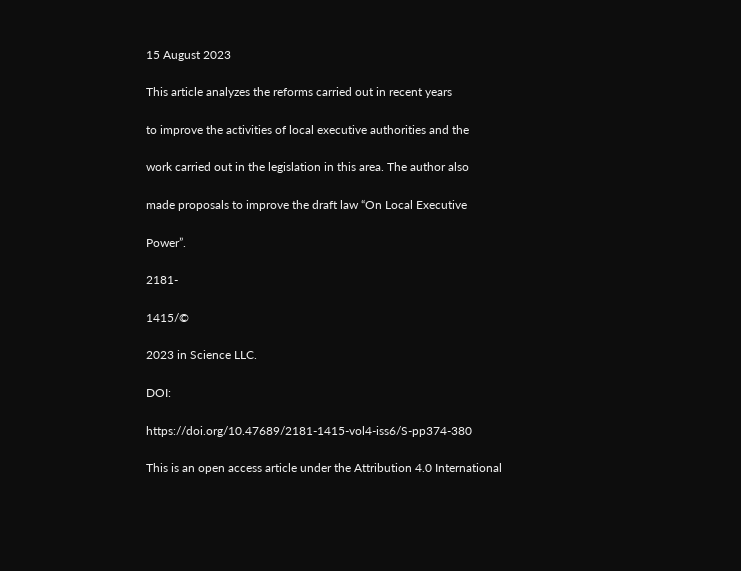15 August 2023

This article analyzes the reforms carried out in recent years

to improve the activities of local executive authorities and the

work carried out in the legislation in this area. The author also

made proposals to improve the draft law “On Local Executive

Power”.

2181-

1415/©

2023 in Science LLC.

DOI:

https://doi.org/10.47689/2181-1415-vol4-iss6/S-pp374-380

This is an open access article under the Attribution 4.0 International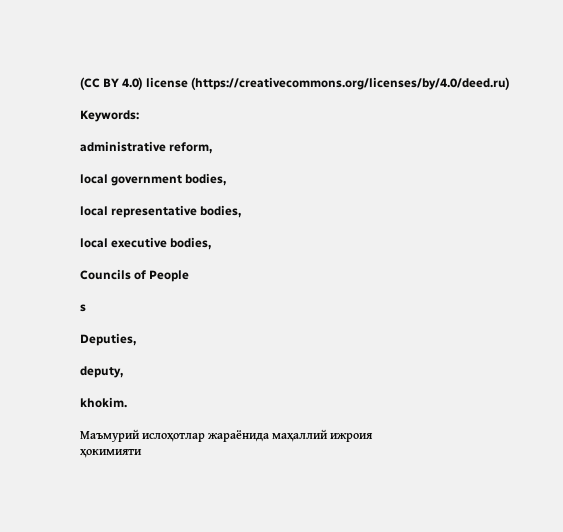(CC BY 4.0) license (https://creativecommons.org/licenses/by/4.0/deed.ru)

Keywords:

administrative reform,

local government bodies,

local representative bodies,

local executive bodies,

Councils of People

s

Deputies,

deputy,

khokim.

Маъмурий ислоҳотлар жараёнида маҳаллий ижроия
ҳокимияти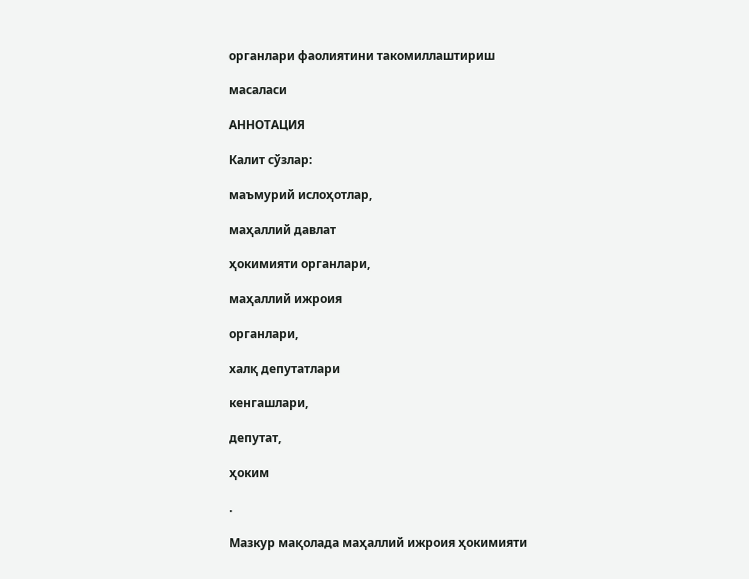органлари фаолиятини такомиллаштириш

масаласи

АННОТАЦИЯ

Калит сўзлар:

маъмурий ислоҳотлар,

маҳаллий давлат

ҳокимияти органлари,

маҳаллий ижроия

органлари,

халқ депутатлари

кенгашлари,

депутат,

ҳоким

.

Мазкур мақолада маҳаллий ижроия ҳокимияти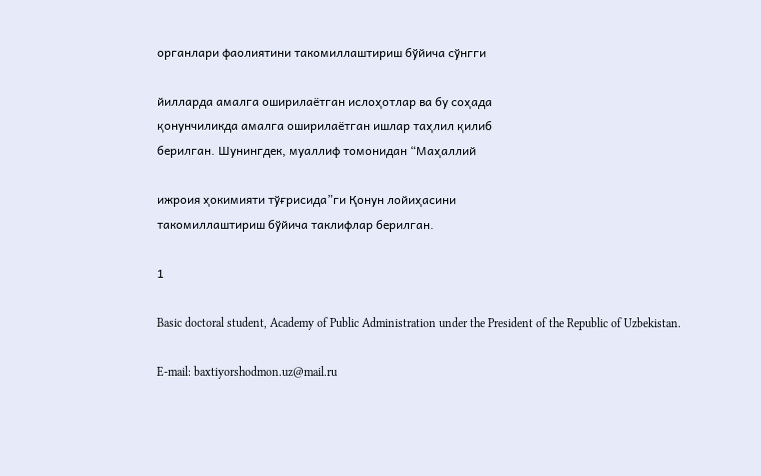органлари фаолиятини такомиллаштириш бўйича сўнгги

йилларда амалга оширилаётган ислоҳотлар ва бу соҳада
қонунчиликда амалга оширилаётган ишлар таҳлил қилиб
берилган. Шунингдек, муаллиф томонидан “Маҳаллий

ижроия ҳокимияти тўғрисида”ги Қонун лойиҳасини
такомиллаштириш бўйича таклифлар берилган.

1

Basic doctoral student, Academy of Public Administration under the President of the Republic of Uzbekistan.

E-mail: baxtiyorshodmon.uz@mail.ru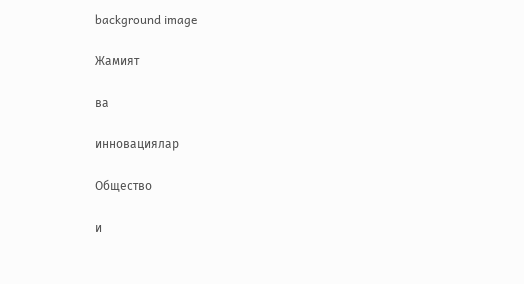background image

Жамият

ва

инновациялар

Общество

и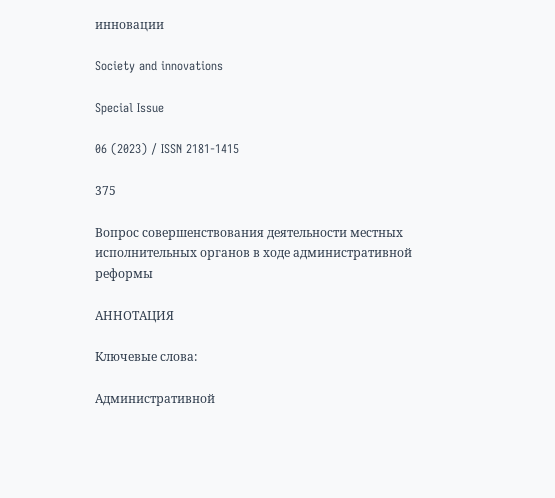инновации

Society and innovations

Special Issue

06 (2023) / ISSN 2181-1415

375

Вопрос совершенствования деятельности местных
исполнительных органов в ходе административной
реформы

АННОТАЦИЯ

Ключевые слова:

Административной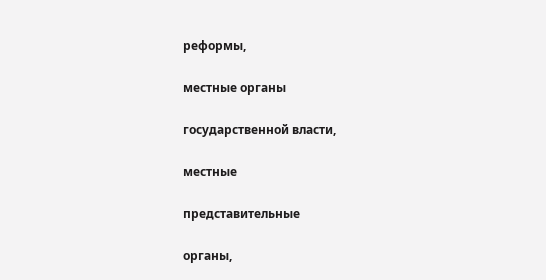реформы,

местные органы

государственной власти,

местные

представительные

органы,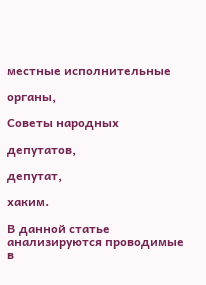местные исполнительные

органы,

Советы народных

депутатов,

депутат,

хаким.

В данной статье анализируются проводимые в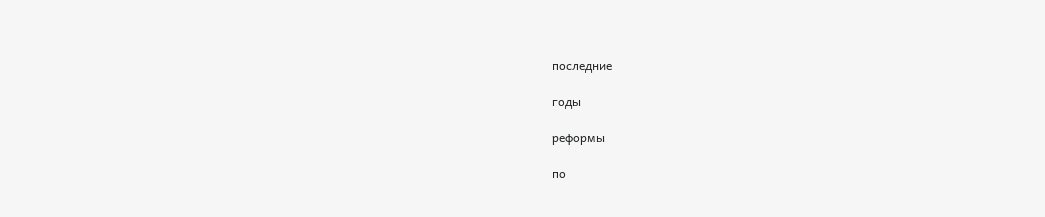последние

годы

реформы

по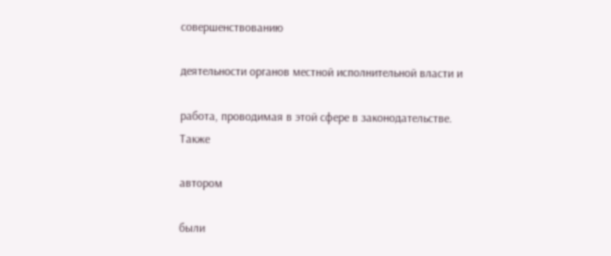совершенствованию

деятельности органов местной исполнительной власти и

работа, проводимая в этой сфере в законодательстве.
Также

автором

были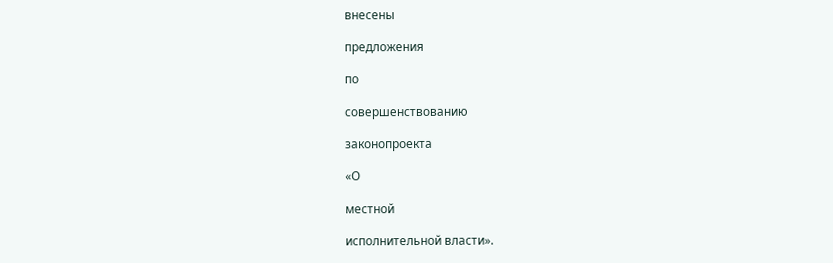внесены

предложения

по

совершенствованию

законопроекта

«О

местной

исполнительной власти».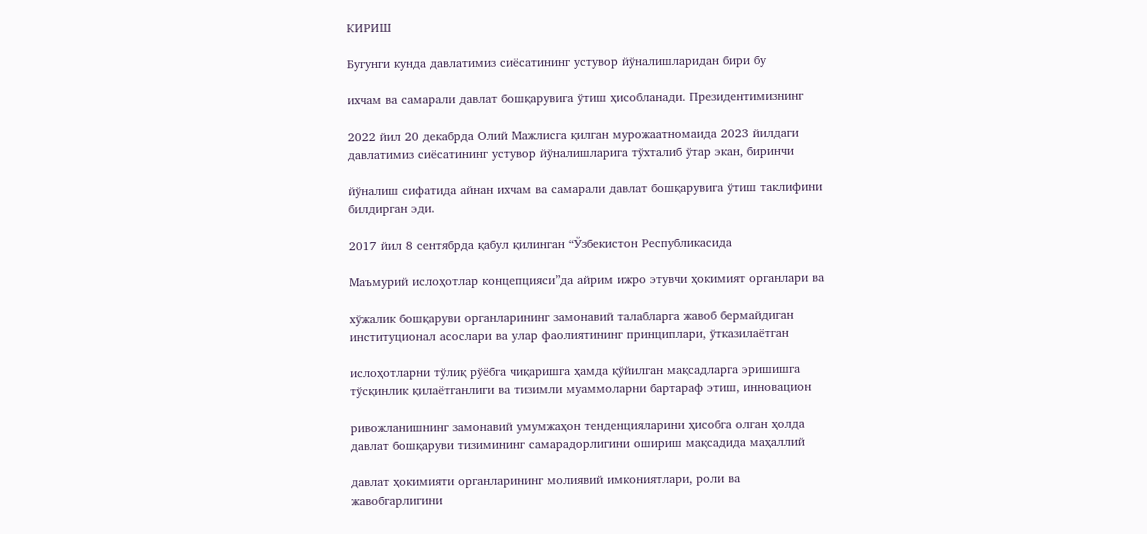КИРИШ

Бугунги кунда давлатимиз сиёсатининг устувор йўналишларидан бири бу

ихчам ва самарали давлат бошқарувига ўтиш ҳисобланади. Президентимизнинг

2022 йил 20 декабрда Олий Мажлисга қилган мурожаатномаида 2023 йилдаги
давлатимиз сиёсатининг устувор йўналишларига тўхталиб ўтар экан, биринчи

йўналиш сифатида айнан ихчам ва самарали давлат бошқарувига ўтиш таклифини
билдирган эди.

2017 йил 8 сентябрда қабул қилинган “Ўзбекистон Республикасида

Маъмурий ислоҳотлар концепцияси”да айрим ижро этувчи ҳокимият органлари ва

хўжалик бошқаруви органларининг замонавий талабларга жавоб бермайдиган
институционал асослари ва улар фаолиятининг принциплари, ўтказилаётган

ислоҳотларни тўлиқ рўёбга чиқаришга ҳамда қўйилган мақсадларга эришишга
тўсқинлик қилаётганлиги ва тизимли муаммоларни бартараф этиш, инновацион

ривожланишнинг замонавий умумжаҳон тенденцияларини ҳисобга олган ҳолда
давлат бошқаруви тизимининг самарадорлигини ошириш мақсадида маҳаллий

давлат ҳокимияти органларининг молиявий имкониятлари, роли ва
жавобгарлигини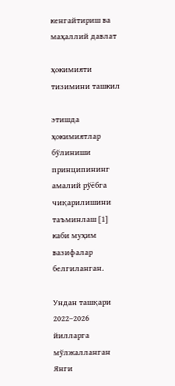кенгайтириш ва маҳаллий давлат

ҳокимияти тизимини ташкил

этишда ҳокимиятлар бўлиниши принципининг амалий рўёбга чиқарилишини
таъминлаш [1] каби муҳим вазифалар белгиланган.

Ундан ташқари 2022–2026 йилларга мўлжалланган Янги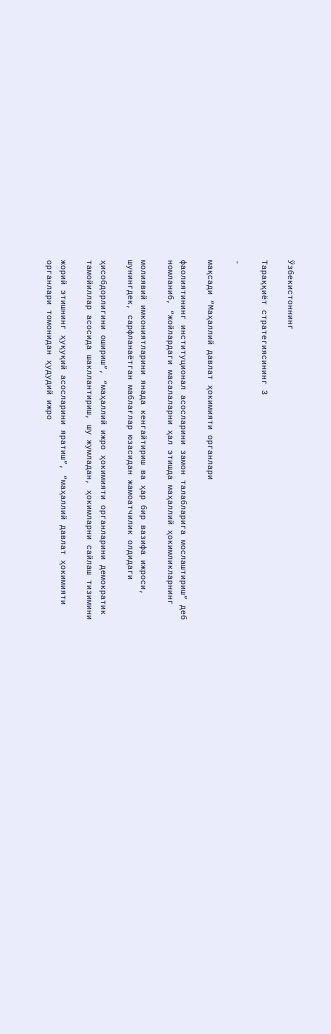Ўзбекистоннинг

Тараққиёт стратегиясининг 3

-

мақсади “Маҳаллий давлат ҳокимияти органлари

фаолиятининг институционал асосларини замон талабларига мослаштириш” деб
номланиб, “жойлардаги масалаларни ҳал этишда маҳаллий ҳокимликларнинг

молиявий имкониятларини янада кенгайтириш ва ҳар бир вазифа ижроси,
шунингдек, сарфланаётган маблағлар юзасидан жамоатчилик олдидаги

ҳисобдорлигини ошириш”, “маҳаллий ижро ҳокимияти органларини демократик
тамойиллар асосида шакллантириш, шу жумладан, ҳокимларни сайлаш тизимини

жорий этишнинг ҳуқуқий асосларини яратиш”, “маҳаллий давлат ҳокимияти
органлари томонидан ҳудудий ижро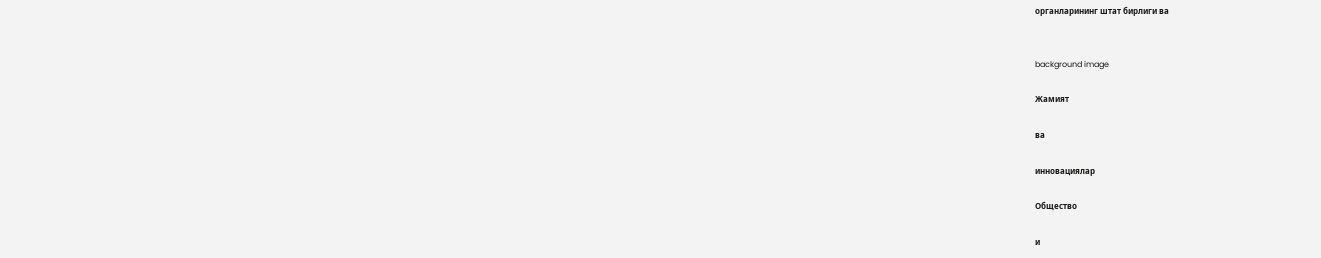органларининг штат бирлиги ва


background image

Жамият

ва

инновациялар

Общество

и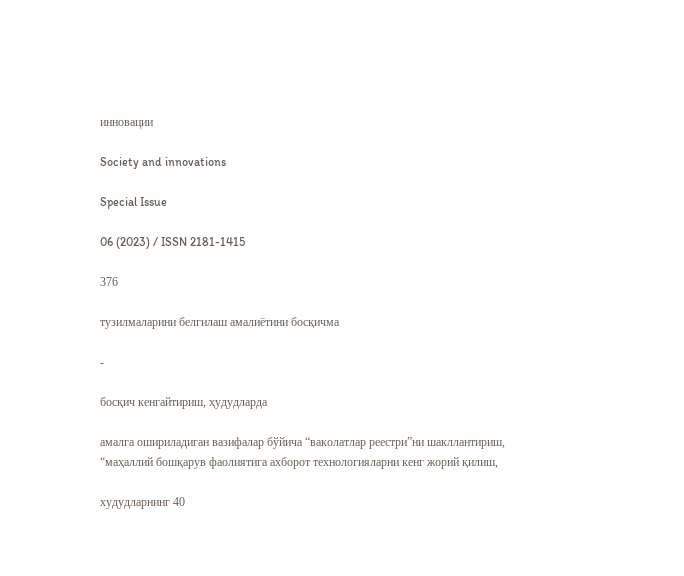инновации

Society and innovations

Special Issue

06 (2023) / ISSN 2181-1415

376

тузилмаларини белгилаш амалиётини босқичма

-

босқич кенгайтириш, ҳудудларда

амалга ошириладиган вазифалар бўйича “ваколатлар реестри”ни шакллантириш,
“маҳаллий бошқарув фаолиятига ахборот технологияларни кенг жорий қилиш,

худудларнинг 40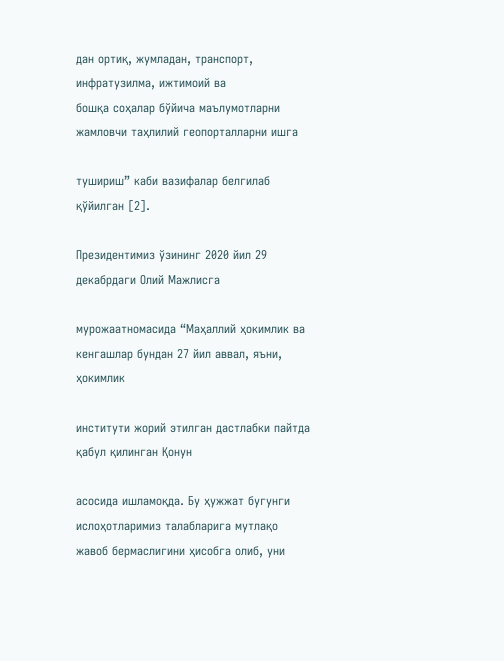дан ортиқ, жумладан, транспорт, инфратузилма, ижтимоий ва
бошқа соҳалар бўйича маълумотларни жамловчи таҳлилий геопорталларни ишга

тушириш” каби вазифалар белгилаб қўйилган [2].

Президентимиз ўзининг 2020 йил 29 декабрдаги Олий Мажлисга

мурожаатномасида “Маҳаллий ҳокимлик ва кенгашлар бундан 27 йил аввал, яъни,
ҳокимлик

институти жорий этилган дастлабки пайтда қабул қилинган Қонун

асосида ишламоқда. Бу ҳужжат бугунги ислоҳотларимиз талабларига мутлақо
жавоб бермаслигини ҳисобга олиб, уни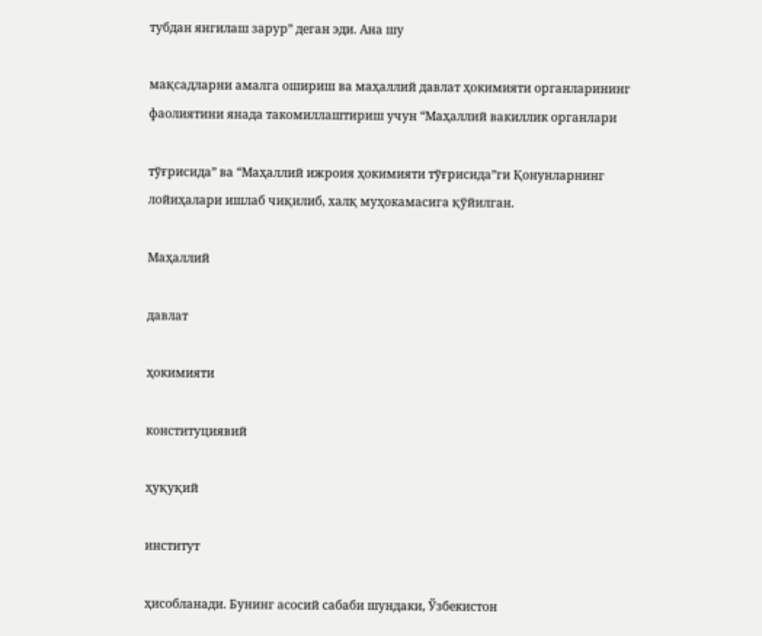тубдан янгилаш зарур” деган эди. Ана шу

мақсадларни амалга ошириш ва маҳаллий давлат ҳокимияти органларининг
фаолиятини янада такомиллаштириш учун “Маҳаллий вакиллик органлари

тўғрисида” ва “Маҳаллий ижроия ҳокимияти тўғрисида”ги Қонунларнинг
лойиҳалари ишлаб чиқилиб, халқ муҳокамасига қўйилган.

Маҳаллий

давлат

ҳокимияти

конституциявий

ҳуқуқий

институт

ҳисобланади. Бунинг асосий сабаби шундаки, Ўзбекистон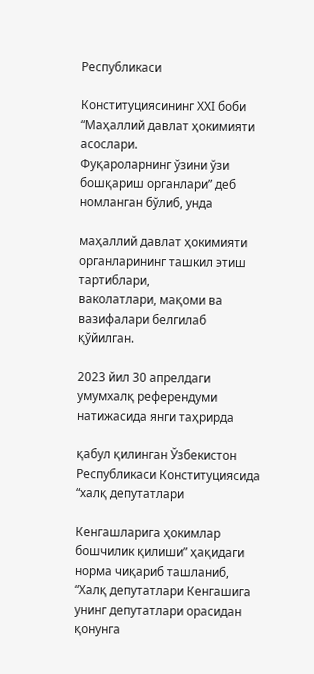Республикаси

Конституциясининг ХХI боби “Маҳаллий давлат ҳокимияти асослари.
Фуқароларнинг ўзини ўзи бошқариш органлари” деб номланган бўлиб, унда

маҳаллий давлат ҳокимияти органларининг ташкил этиш тартиблари,
ваколатлари, мақоми ва вазифалари белгилаб қўйилган.

2023 йил 30 апрелдаги умумхалқ референдуми натижасида янги таҳрирда

қабул қилинган Ўзбекистон Республикаси Конституциясида “халқ депутатлари

Кенгашларига ҳокимлар бошчилик қилиши” ҳақидаги норма чиқариб ташланиб,
“Халқ депутатлари Кенгашига унинг депутатлари орасидан қонунга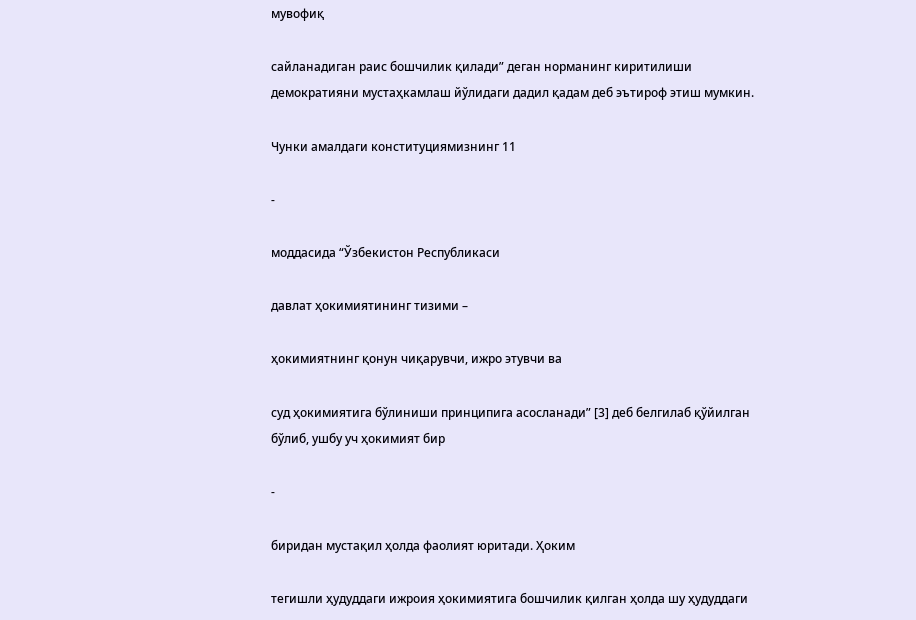мувофиқ

сайланадиган раис бошчилик қилади” деган норманинг киритилиши
демократияни мустаҳкамлаш йўлидаги дадил қадам деб эътироф этиш мумкин.

Чунки амалдаги конституциямизнинг 11

-

моддасида “Ўзбекистон Республикаси

давлат ҳокимиятининг тизими –

ҳокимиятнинг қонун чиқарувчи, ижро этувчи ва

суд ҳокимиятига бўлиниши принципига асосланади” [3] деб белгилаб қўйилган
бўлиб, ушбу уч ҳокимият бир

-

биридан мустақил ҳолда фаолият юритади. Ҳоким

тегишли ҳудуддаги ижроия ҳокимиятига бошчилик қилган ҳолда шу ҳудуддаги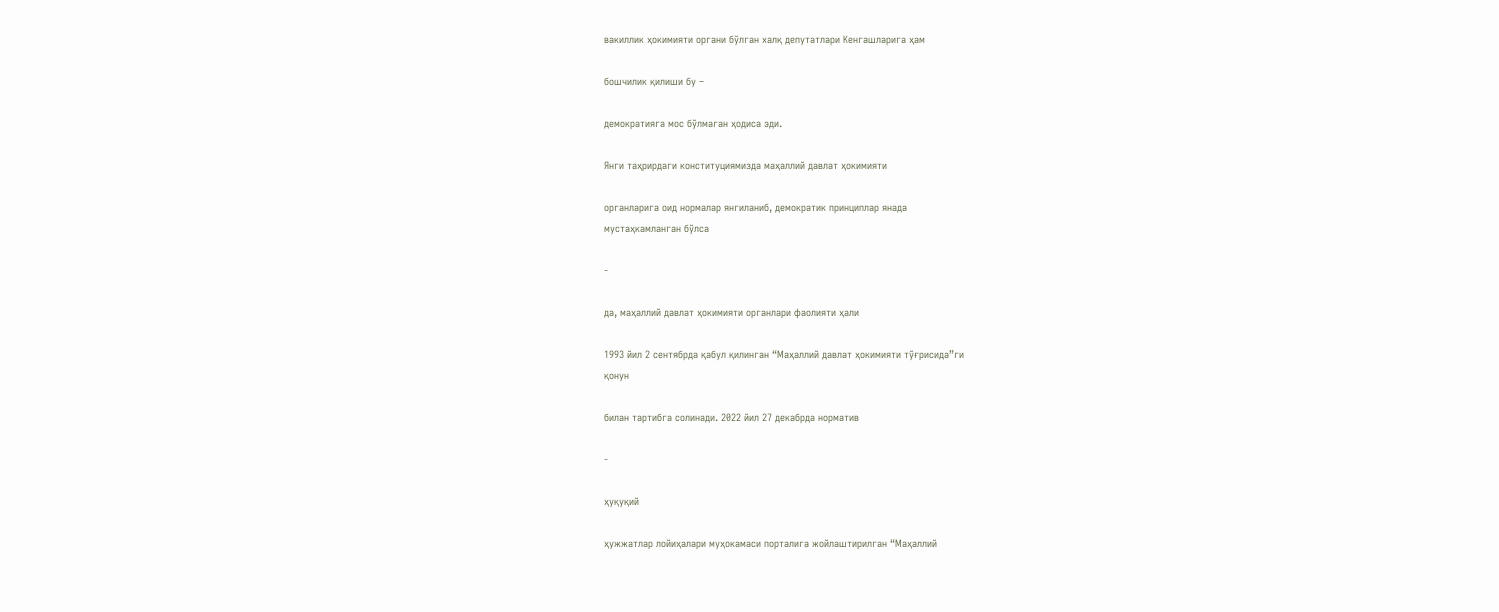вакиллик ҳокимияти органи бўлган халқ депутатлари Кенгашларига ҳам

бошчилик қилиши бу –

демократияга мос бўлмаган ҳодиса эди.

Янги таҳрирдаги конституциямизда маҳаллий давлат ҳокимияти

органларига оид нормалар янгиланиб, демократик принциплар янада
мустаҳкамланган бўлса

-

да, маҳаллий давлат ҳокимияти органлари фаолияти ҳали

1993 йил 2 сентябрда қабул қилинган “Маҳаллий давлат ҳокимияти тўғрисида”ги
қонун

билан тартибга солинади. 2022 йил 27 декабрда норматив

-

ҳуқуқий

ҳужжатлар лойиҳалари муҳокамаси порталига жойлаштирилган “Маҳаллий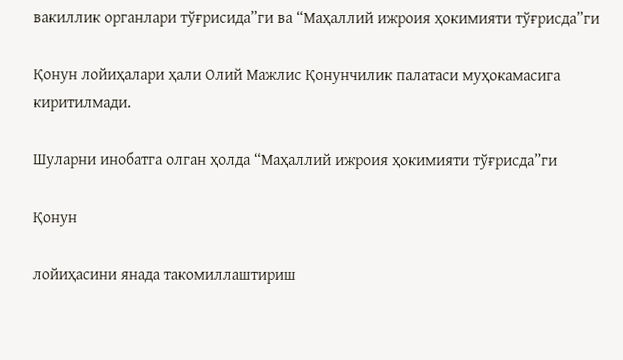вакиллик органлари тўғрисида”ги ва “Маҳаллий ижроия ҳокимияти тўғрисда”ги

Қонун лойиҳалари ҳали Олий Мажлис Қонунчилик палатаси муҳокамасига
киритилмади.

Шуларни инобатга олган ҳолда “Маҳаллий ижроия ҳокимияти тўғрисда”ги

Қонун

лойиҳасини янада такомиллаштириш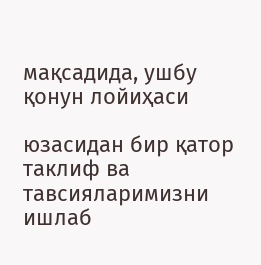мақсадида, ушбу қонун лойиҳаси

юзасидан бир қатор таклиф ва тавсияларимизни ишлаб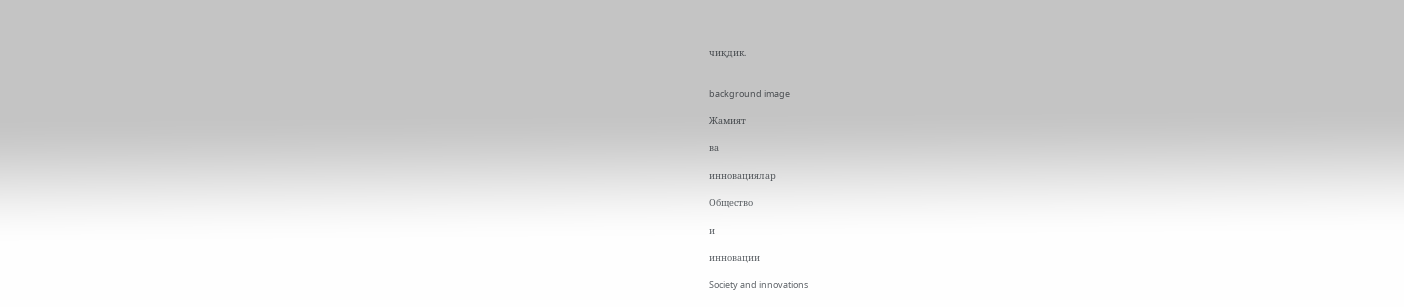чиқдик.


background image

Жамият

ва

инновациялар

Общество

и

инновации

Society and innovations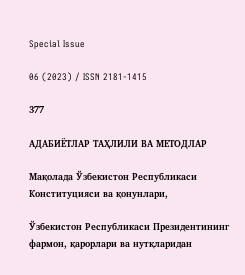Special Issue

06 (2023) / ISSN 2181-1415

377

АДАБИЁТЛАР ТАҲЛИЛИ ВА МЕТОДЛАР

Мақолада Ўзбекистон Республикаси Конституцияси ва қонунлари,

Ўзбекистон Республикаси Президентининг фармон, қарорлари ва нутқларидан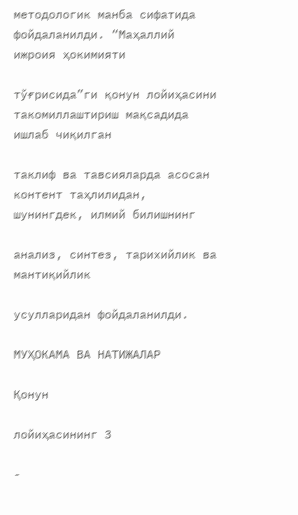методологик манба сифатида фойдаланилди. “Маҳаллий ижроия ҳокимияти

тўғрисида”ги қонун лойиҳасини такомиллаштириш мақсадида ишлаб чиқилган

таклиф ва тавсияларда асосан контент таҳлилидан, шунингдек, илмий билишнинг

анализ, синтез, тарихийлик ва мантиқийлик

усулларидан фойдаланилди.

МУҲОКАМА ВА НАТИЖАЛАР

Қонун

лойиҳасининг 3

-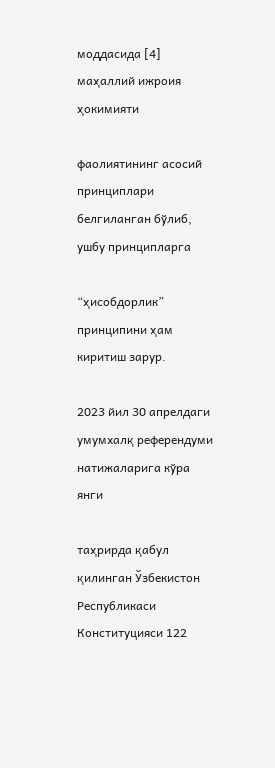моддасида [4] маҳаллий ижроия ҳокимияти

фаолиятининг асосий принциплари белгиланган бўлиб, ушбу принципларга

“ҳисобдорлик” принципини ҳам киритиш зарур.

2023 йил 30 апрелдаги умумхалқ референдуми натижаларига кўра янги

таҳрирда қабул қилинган Ўзбекистон Республикаси Конституцияси 122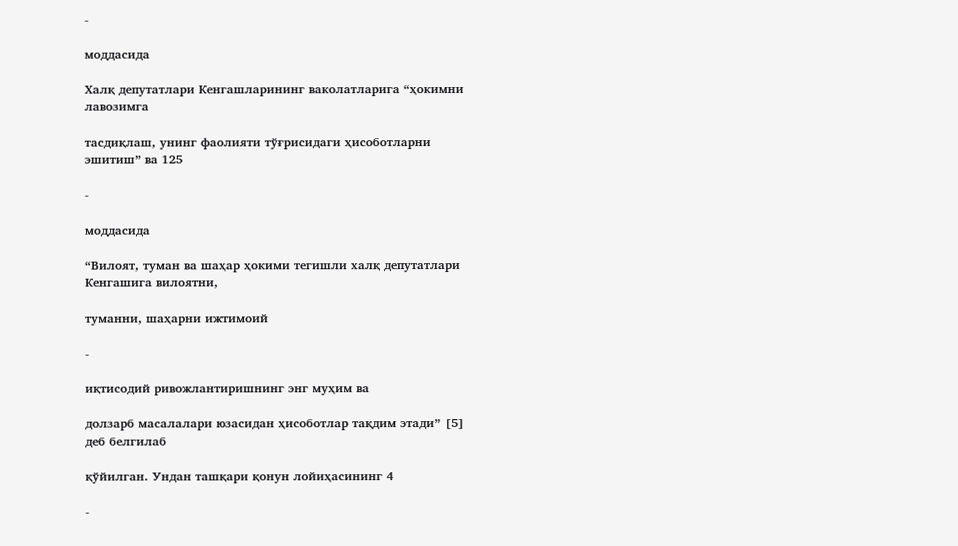-

моддасида

Халқ депутатлари Кенгашларининг ваколатларига “ҳокимни лавозимга

тасдиқлаш, унинг фаолияти тўғрисидаги ҳисоботларни эшитиш” ва 125

-

моддасида

“Вилоят, туман ва шаҳар ҳокими тегишли халқ депутатлари Кенгашига вилоятни,

туманни, шаҳарни ижтимоий

-

иқтисодий ривожлантиришнинг энг муҳим ва

долзарб масалалари юзасидан ҳисоботлар тақдим этади” [5] деб белгилаб

қўйилган. Ундан ташқари қонун лойиҳасининг 4

-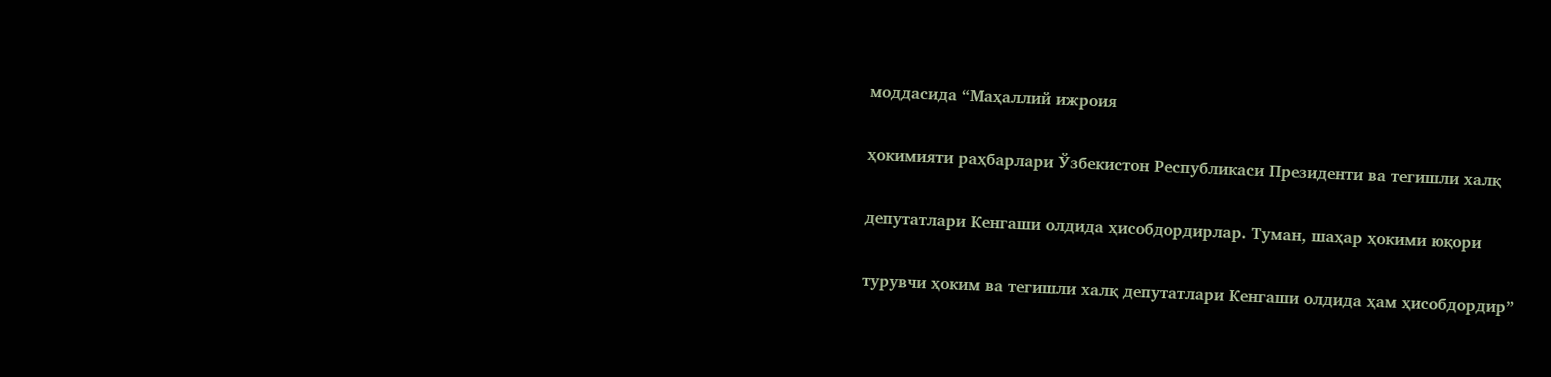моддасида “Маҳаллий ижроия

ҳокимияти раҳбарлари Ўзбекистон Республикаси Президенти ва тегишли халқ

депутатлари Кенгаши олдида ҳисобдордирлар. Туман, шаҳар ҳокими юқори

турувчи ҳоким ва тегишли халқ депутатлари Кенгаши олдида ҳам ҳисобдордир”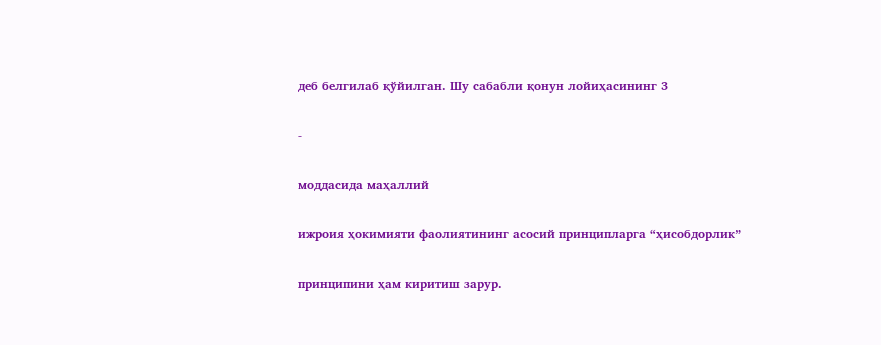деб белгилаб қўйилган. Шу сабабли қонун лойиҳасининг 3

-

моддасида маҳаллий

ижроия ҳокимияти фаолиятининг асосий принципларга “ҳисобдорлик”

принципини ҳам киритиш зарур.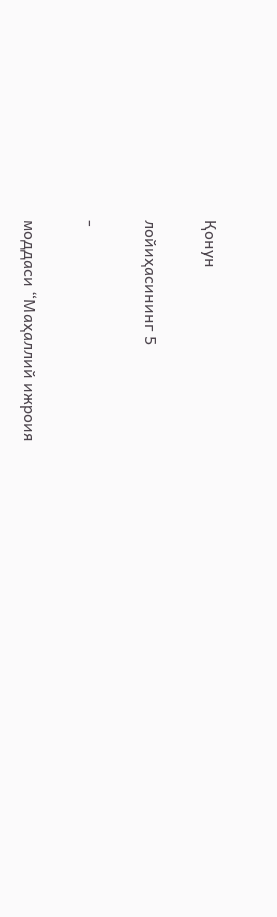Қонун

лойиҳасининг 5

-

моддаси “Маҳаллий ижроия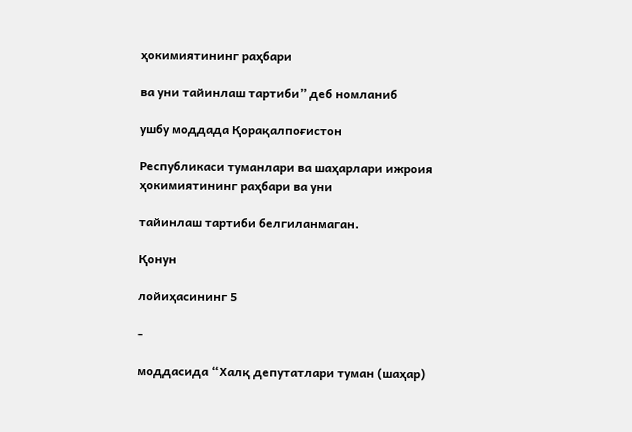ҳокимиятининг раҳбари

ва уни тайинлаш тартиби” деб номланиб

ушбу моддада Қорақалпоғистон

Республикаси туманлари ва шаҳарлари ижроия ҳокимиятининг раҳбари ва уни

тайинлаш тартиби белгиланмаган.

Қонун

лойиҳасининг 5

-

моддасида “Халқ депутатлари туман (шаҳар)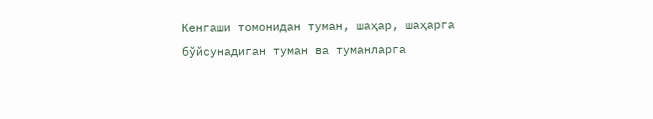Кенгаши томонидан туман, шаҳар, шаҳарга бўйсунадиган туман ва туманларга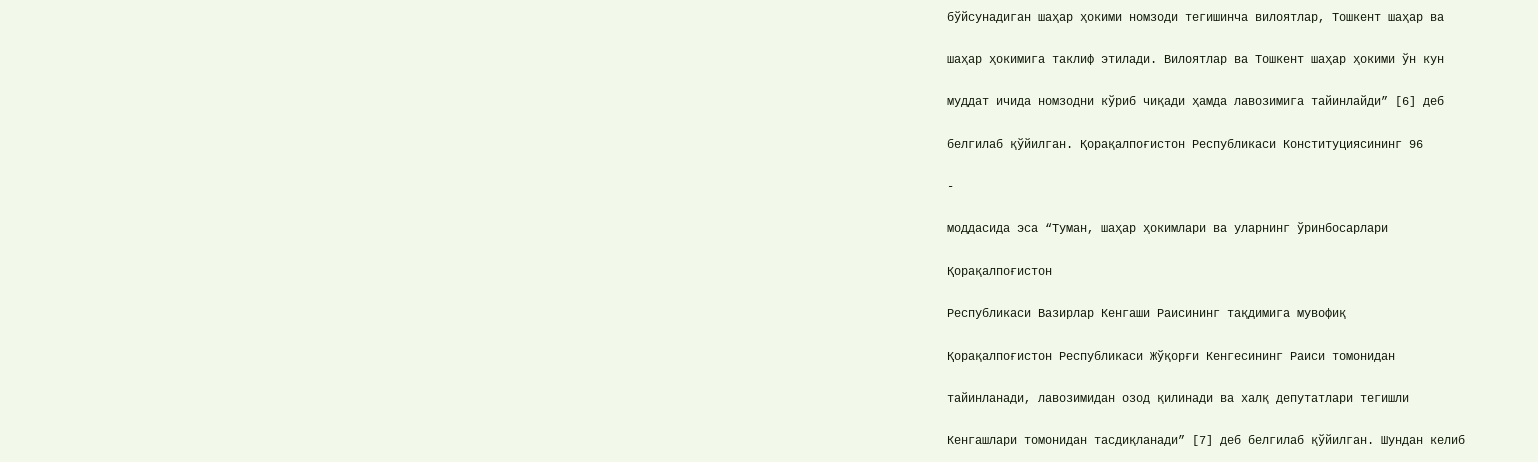бўйсунадиган шаҳар ҳокими номзоди тегишинча вилоятлар, Тошкент шаҳар ва

шаҳар ҳокимига таклиф этилади. Вилоятлар ва Тошкент шаҳар ҳокими ўн кун

муддат ичида номзодни кўриб чиқади ҳамда лавозимига тайинлайди” [6] деб

белгилаб қўйилган. Қорақалпоғистон Республикаси Конституциясининг 96

-

моддасида эса “Туман, шаҳар ҳокимлари ва уларнинг ўринбосарлари

Қорақалпоғистон

Республикаси Вазирлар Кенгаши Раисининг тақдимига мувофиқ

Қорақалпоғистон Республикаси Жўқорғи Кенгесининг Раиси томонидан

тайинланади, лавозимидан озод қилинади ва халқ депутатлари тегишли

Кенгашлари томонидан тасдиқланади” [7] деб белгилаб қўйилган. Шундан келиб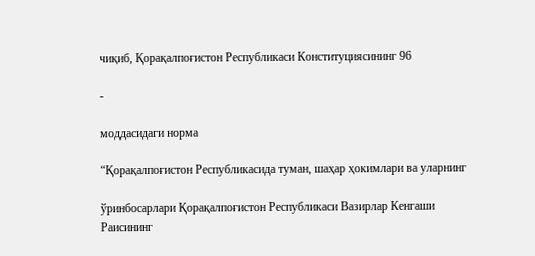чиқиб, Қорақалпоғистон Республикаси Конституциясининг 96

-

моддасидаги норма

“Қорақалпоғистон Республикасида туман, шаҳар ҳокимлари ва уларнинг

ўринбосарлари Қорақалпоғистон Республикаси Вазирлар Кенгаши Раисининг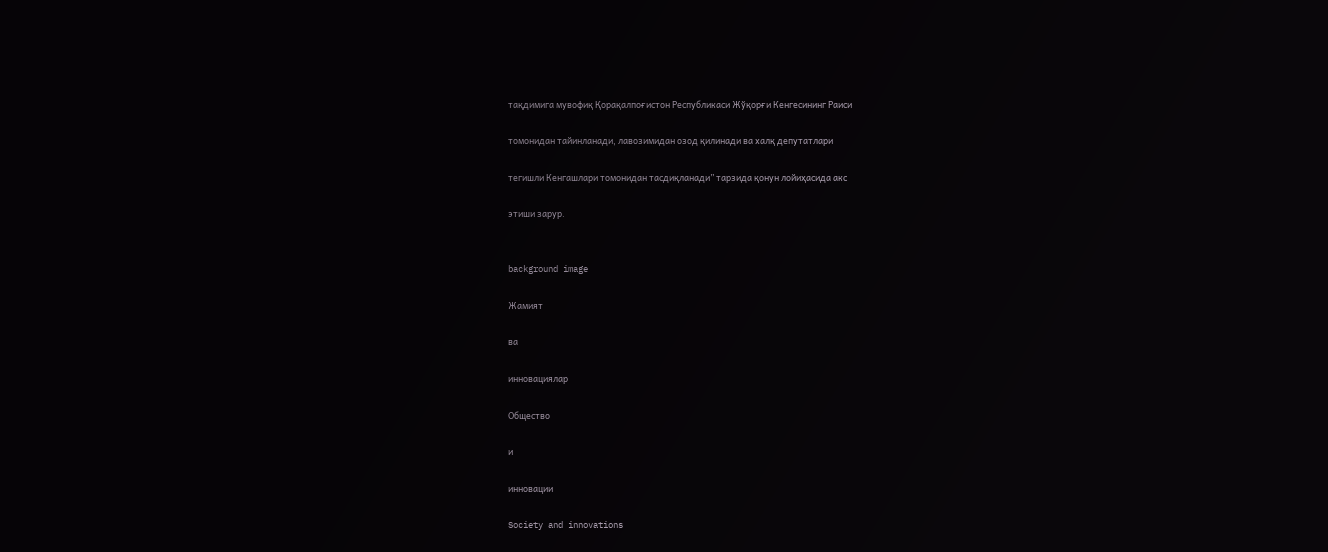тақдимига мувофиқ Қорақалпоғистон Республикаси Жўқорғи Кенгесининг Раиси

томонидан тайинланади, лавозимидан озод қилинади ва халқ депутатлари

тегишли Кенгашлари томонидан тасдиқланади” тарзида қонун лойиҳасида акс

этиши зарур.


background image

Жамият

ва

инновациялар

Общество

и

инновации

Society and innovations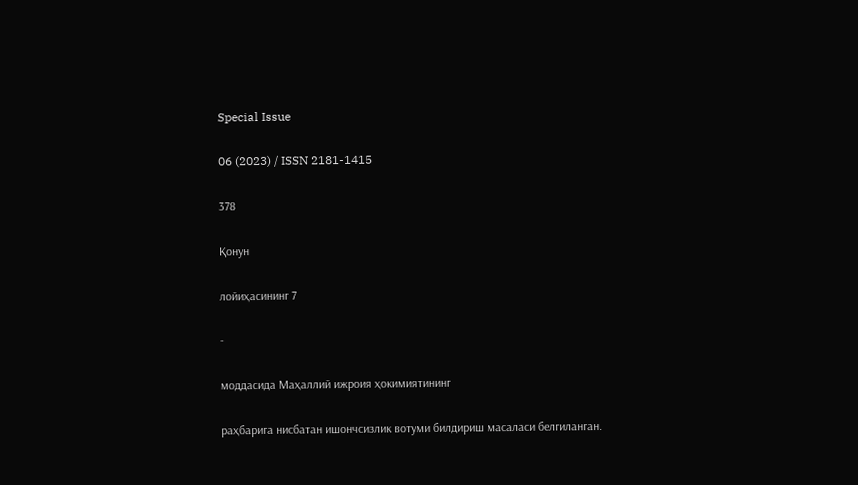Special Issue

06 (2023) / ISSN 2181-1415

378

Қонун

лойиҳасининг 7

-

моддасида Маҳаллий ижроия ҳокимиятининг

раҳбарига нисбатан ишончсизлик вотуми билдириш масаласи белгиланган.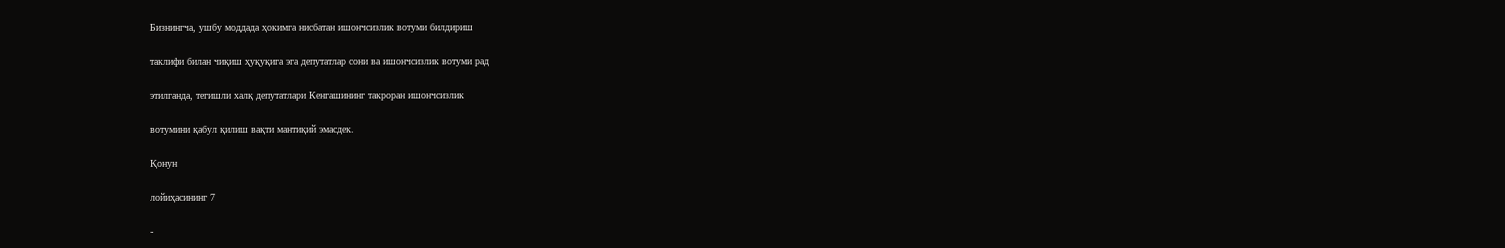Бизнингча, ушбу моддада ҳокимга нисбатан ишончсизлик вотуми билдириш

таклифи билан чиқиш ҳуқуқига эга депутатлар сони ва ишончсизлик вотуми рад

этилганда, тегишли халқ депутатлари Кенгашининг такроран ишончсизлик

вотумини қабул қилиш вақти мантиқий эмасдек.

Қонун

лойиҳасининг 7

-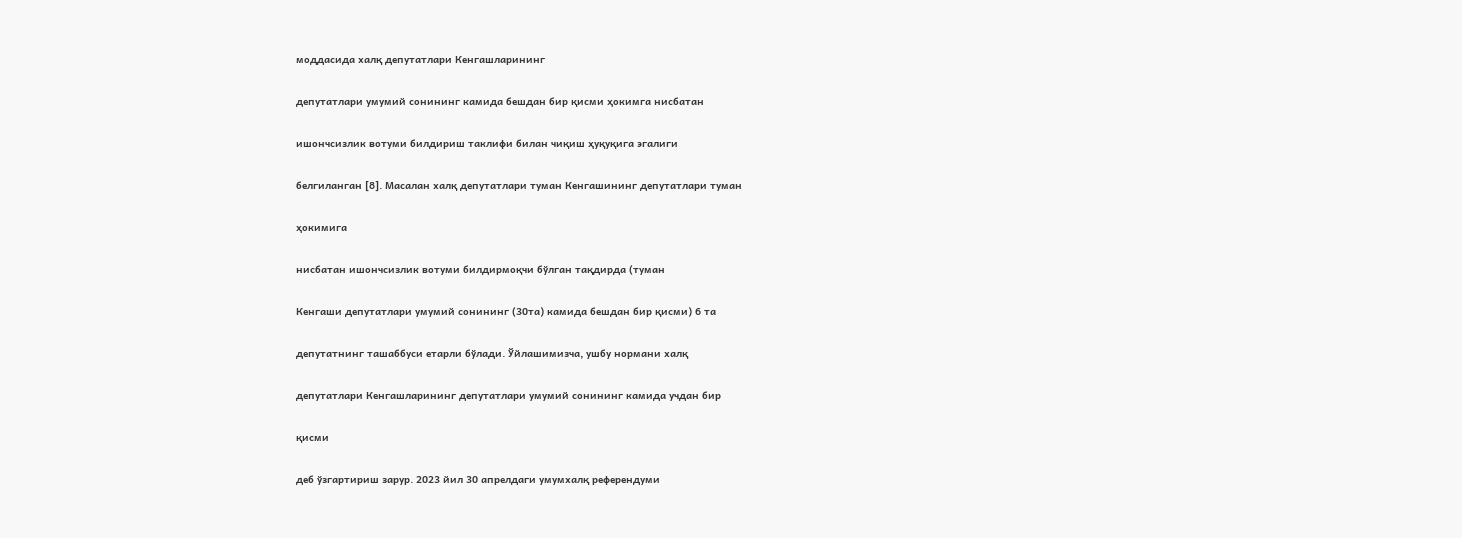моддасида халқ депутатлари Кенгашларининг

депутатлари умумий сонининг камида бешдан бир қисми ҳокимга нисбатан

ишончсизлик вотуми билдириш таклифи билан чиқиш ҳуқуқига эгалиги

белгиланган [8]. Масалан халқ депутатлари туман Кенгашининг депутатлари туман

ҳокимига

нисбатан ишончсизлик вотуми билдирмоқчи бўлган тақдирда (туман

Кенгаши депутатлари умумий сонининг (30та) камида бешдан бир қисми) 6 та

депутатнинг ташаббуси етарли бўлади. Ўйлашимизча, ушбу нормани халқ

депутатлари Кенгашларининг депутатлари умумий сонининг камида учдан бир

қисми

деб ўзгартириш зарур. 2023 йил 30 апрелдаги умумхалқ референдуми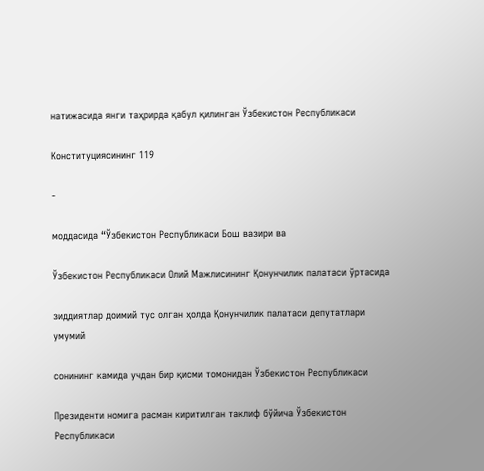натижасида янги таҳрирда қабул қилинган Ўзбекистон Республикаси

Конституциясининг 119

-

моддасида “Ўзбекистон Республикаси Бош вазири ва

Ўзбекистон Республикаси Олий Мажлисининг Қонунчилик палатаси ўртасида

зиддиятлар доимий тус олган ҳолда Қонунчилик палатаси депутатлари умумий

сонининг камида учдан бир қисми томонидан Ўзбекистон Республикаси

Президенти номига расман киритилган таклиф бўйича Ўзбекистон Республикаси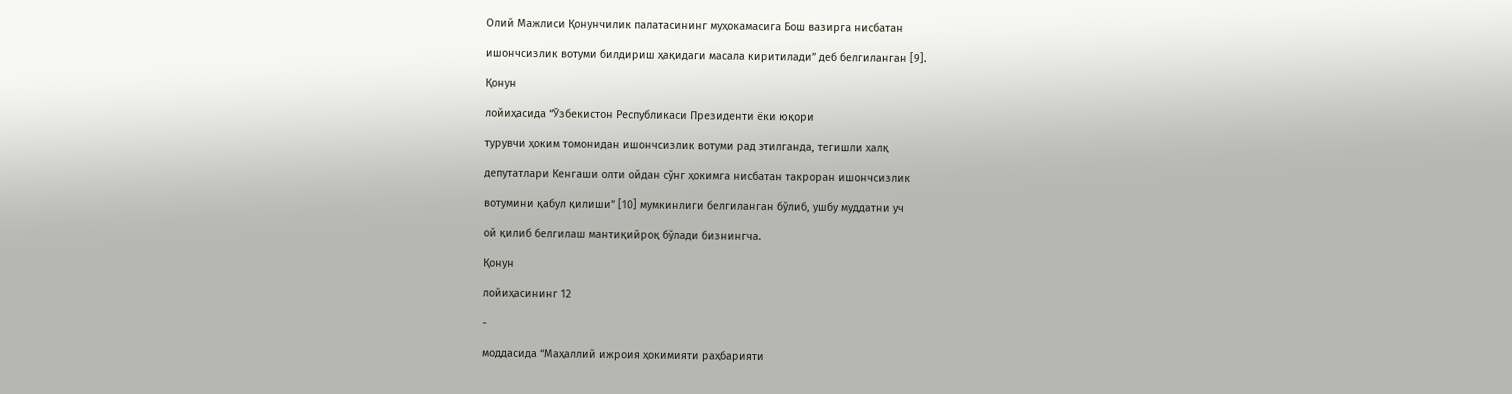Олий Мажлиси Қонунчилик палатасининг муҳокамасига Бош вазирга нисбатан

ишончсизлик вотуми билдириш ҳақидаги масала киритилади” деб белгиланган [9].

Қонун

лойиҳасида “Ўзбекистон Республикаси Президенти ёки юқори

турувчи ҳоким томонидан ишончсизлик вотуми рад этилганда, тегишли халқ

депутатлари Кенгаши олти ойдан сўнг ҳокимга нисбатан такроран ишончсизлик

вотумини қабул қилиши” [10] мумкинлиги белгиланган бўлиб, ушбу муддатни уч

ой қилиб белгилаш мантиқийроқ бўлади бизнингча.

Қонун

лойиҳасининг 12

-

моддасида “Маҳаллий ижроия ҳокимияти раҳбарияти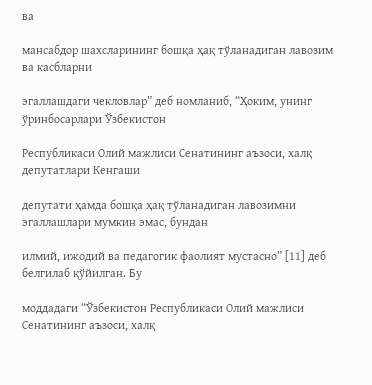ва

мансабдор шахсларининг бошқа ҳақ тўланадиган лавозим ва касбларни

эгаллашдаги чекловлар” деб номланиб, “Ҳоким, унинг ўринбосарлари Ўзбекистон

Республикаси Олий мажлиси Сенатининг аъзоси, халқ депутатлари Кенгаши

депутати ҳамда бошқа ҳақ тўланадиган лавозимни эгаллашлари мумкин эмас, бундан

илмий, ижодий ва педагогик фаолият мустасно” [11] деб белгилаб қўйилган. Бу

моддадаги “Ўзбекистон Республикаси Олий мажлиси Сенатининг аъзоси, халқ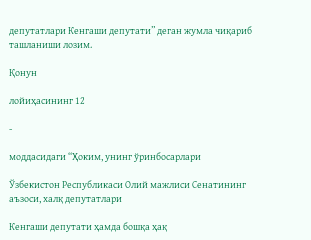депутатлари Кенгаши депутати” деган жумла чиқариб ташланиши лозим.

Қонун

лойиҳасининг 12

-

моддасидаги “Ҳоким, унинг ўринбосарлари

Ўзбекистон Республикаси Олий мажлиси Сенатининг аъзоси, халқ депутатлари

Кенгаши депутати ҳамда бошқа ҳақ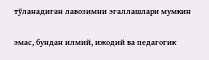тўланадиган лавозимни эгаллашлари мумкин

эмас, бундан илмий, ижодий ва педагогик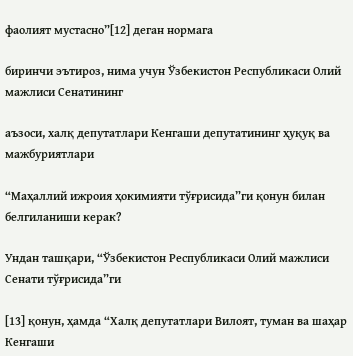фаолият мустасно”[12] деган нормага

биринчи эътироз, нима учун Ўзбекистон Республикаси Олий мажлиси Сенатининг

аъзоси, халқ депутатлари Кенгаши депутатининг ҳуқуқ ва мажбуриятлари

“Маҳаллий ижроия ҳокимияти тўғрисида”ги қонун билан белгиланиши керак?

Ундан ташқари, “Ўзбекистон Республикаси Олий мажлиси Сенати тўғрисида”ги

[13] қонун, ҳамда “Халқ депутатлари Вилоят, туман ва шаҳар Кенгаши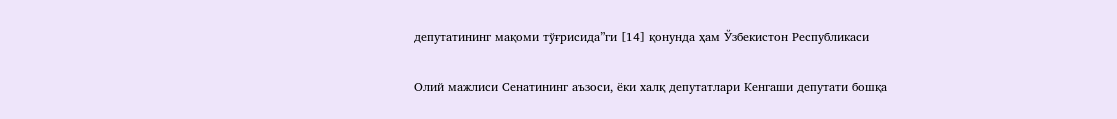депутатининг мақоми тўғрисида”ги [14] қонунда ҳам Ўзбекистон Республикаси

Олий мажлиси Сенатининг аъзоси, ёки халқ депутатлари Кенгаши депутати бошқа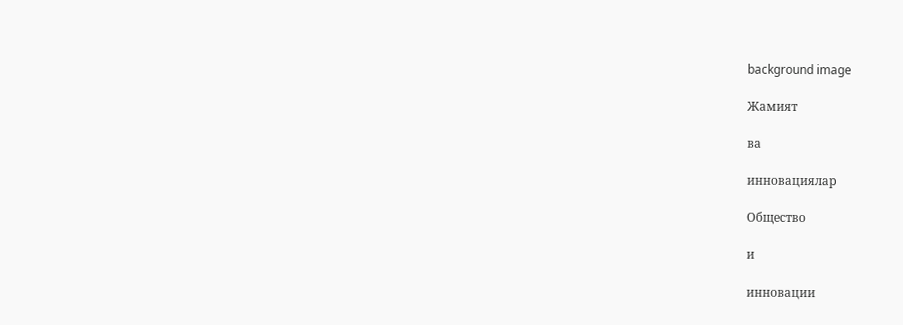background image

Жамият

ва

инновациялар

Общество

и

инновации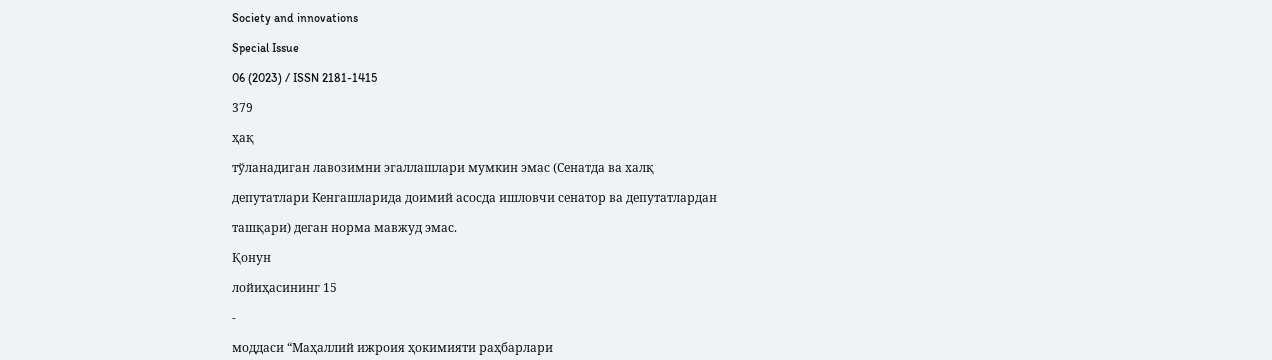Society and innovations

Special Issue

06 (2023) / ISSN 2181-1415

379

ҳақ

тўланадиган лавозимни эгаллашлари мумкин эмас (Сенатда ва халқ

депутатлари Кенгашларида доимий асосда ишловчи сенатор ва депутатлардан

ташқари) деган норма мавжуд эмас.

Қонун

лойиҳасининг 15

-

моддаси “Маҳаллий ижроия ҳокимияти раҳбарлари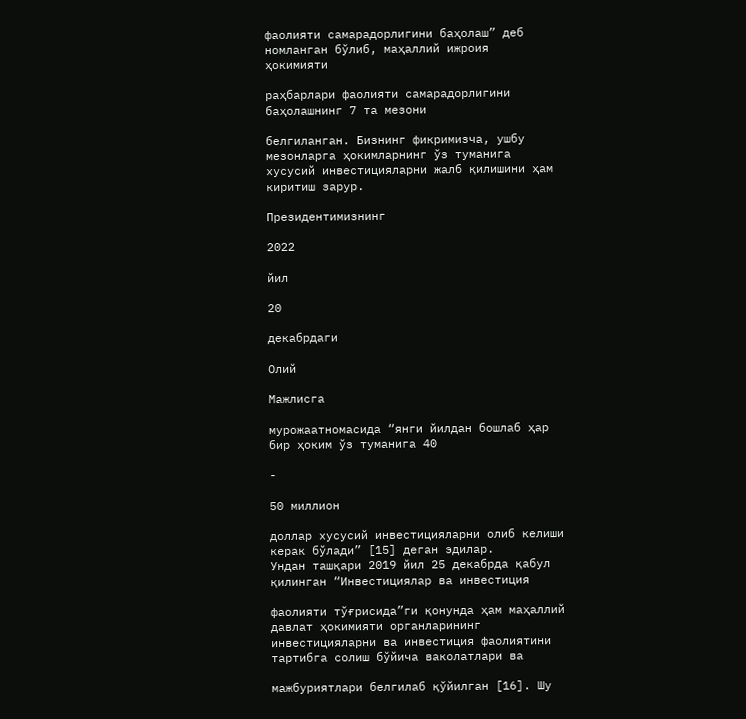фаолияти самарадорлигини баҳолаш” деб номланган бўлиб, маҳаллий ижроия
ҳокимияти

раҳбарлари фаолияти самарадорлигини баҳолашнинг 7 та мезони

белгиланган. Бизнинг фикримизча, ушбу мезонларга ҳокимларнинг ўз туманига
хусусий инвестицияларни жалб қилишини ҳам киритиш зарур.

Президентимизнинг

2022

йил

20

декабрдаги

Олий

Мажлисга

мурожаатномасида “янги йилдан бошлаб ҳар бир ҳоким ўз туманига 40

-

50 миллион

доллар хусусий инвестицияларни олиб келиши керак бўлади” [15] деган эдилар.
Ундан ташқари 2019 йил 25 декабрда қабул қилинган “Инвестициялар ва инвестиция

фаолияти тўғрисида”ги қонунда ҳам маҳаллий давлат ҳокимияти органларининг
инвестицияларни ва инвестиция фаолиятини тартибга солиш бўйича ваколатлари ва

мажбуриятлари белгилаб қўйилган [16]. Шу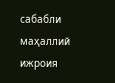сабабли маҳаллий ижроия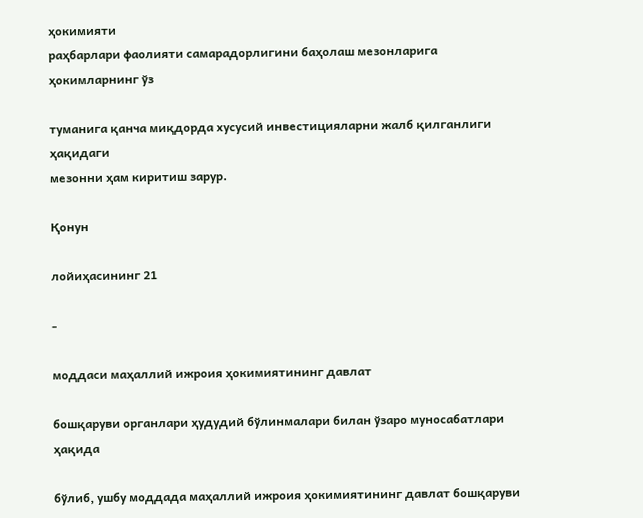ҳокимияти
раҳбарлари фаолияти самарадорлигини баҳолаш мезонларига ҳокимларнинг ўз

туманига қанча миқдорда хусусий инвестицияларни жалб қилганлиги ҳақидаги
мезонни ҳам киритиш зарур.

Қонун

лойиҳасининг 21

-

моддаси маҳаллий ижроия ҳокимиятининг давлат

бошқаруви органлари ҳудудий бўлинмалари билан ўзаро муносабатлари ҳақида

бўлиб, ушбу моддада маҳаллий ижроия ҳокимиятининг давлат бошқаруви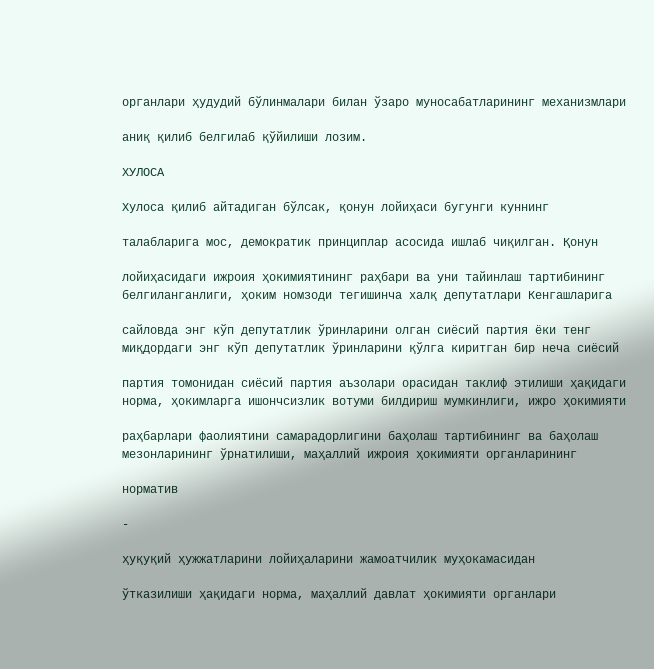органлари ҳудудий бўлинмалари билан ўзаро муносабатларининг механизмлари

аниқ қилиб белгилаб қўйилиши лозим.

ХУЛОСА

Хулоса қилиб айтадиган бўлсак, қонун лойиҳаси бугунги куннинг

талабларига мос, демократик принциплар асосида ишлаб чиқилган. Қонун

лойиҳасидаги ижроия ҳокимиятининг раҳбари ва уни тайинлаш тартибининг
белгиланганлиги, ҳоким номзоди тегишинча халқ депутатлари Кенгашларига

сайловда энг кўп депутатлик ўринларини олган сиёсий партия ёки тенг
миқдордаги энг кўп депутатлик ўринларини қўлга киритган бир неча сиёсий

партия томонидан сиёсий партия аъзолари орасидан таклиф этилиши ҳақидаги
норма, ҳокимларга ишончсизлик вотуми билдириш мумкинлиги, ижро ҳокимияти

раҳбарлари фаолиятини самарадорлигини баҳолаш тартибининг ва баҳолаш
мезонларининг ўрнатилиши, маҳаллий ижроия ҳокимияти органларининг

норматив

-

ҳуқуқий ҳужжатларини лойиҳаларини жамоатчилик муҳокамасидан

ўтказилиши ҳақидаги норма, маҳаллий давлат ҳокимияти органлари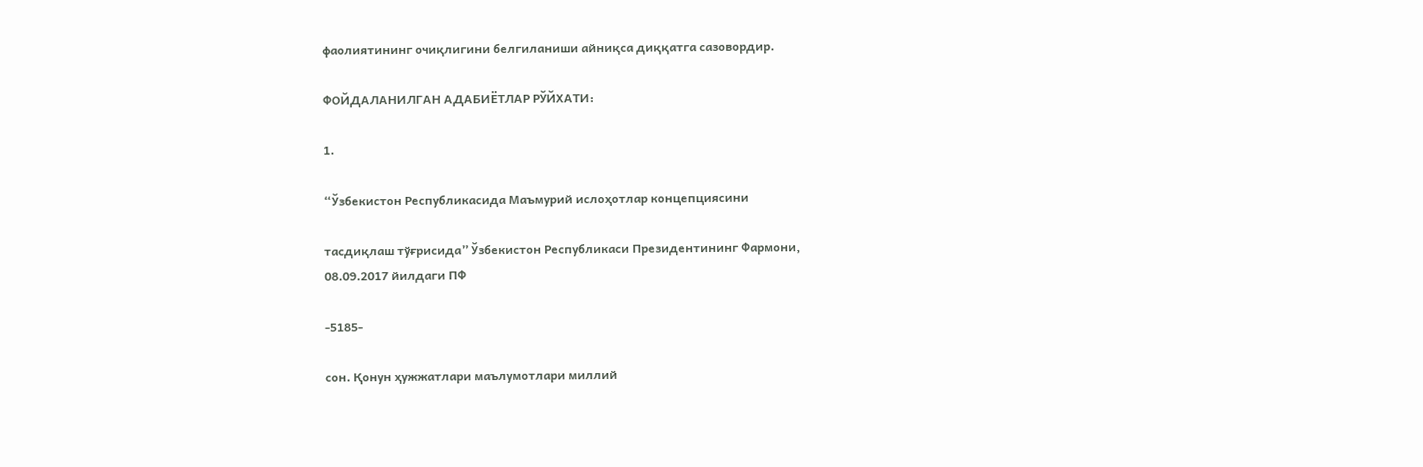фаолиятининг очиқлигини белгиланиши айниқса диққатга сазовордир.

ФОЙДАЛАНИЛГАН АДАБИЁТЛАР РЎЙХАТИ:

1.

“Ўзбекистон Республикасида Маъмурий ислоҳотлар концепциясини

тасдиқлаш тўғрисида” Ўзбекистон Республикаси Президентининг Фармони,
08.09.2017 йилдаги ПФ

-5185-

сон. Қонун ҳужжатлари маълумотлари миллий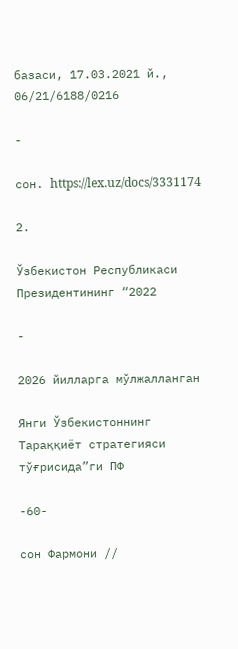базаси, 17.03.2021 й., 06/21/6188/0216

-

сон. https://lex.uz/docs/3331174

2.

Ўзбекистон Республикаси Президентининг “2022

-

2026 йилларга мўлжалланган

Янги Ўзбекистоннинг Тараққиёт стратегияси тўғрисида”ги ПФ

-60-

сон Фармони //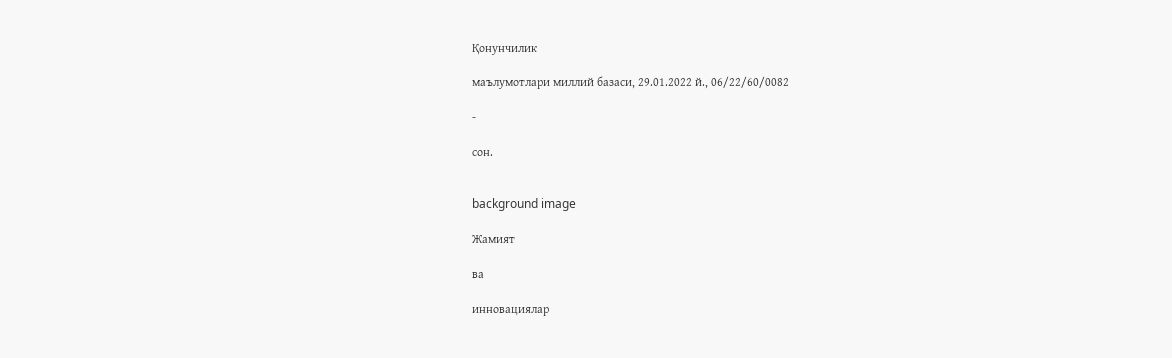Қонунчилик

маълумотлари миллий базаси, 29.01.2022 й., 06/22/60/0082

-

сон.


background image

Жамият

ва

инновациялар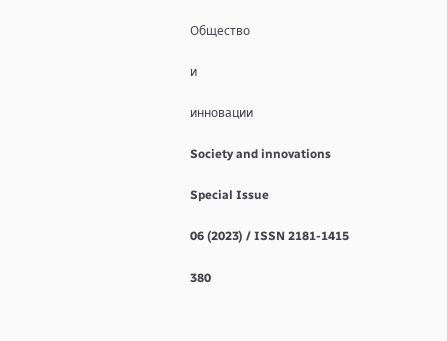Общество

и

инновации

Society and innovations

Special Issue

06 (2023) / ISSN 2181-1415

380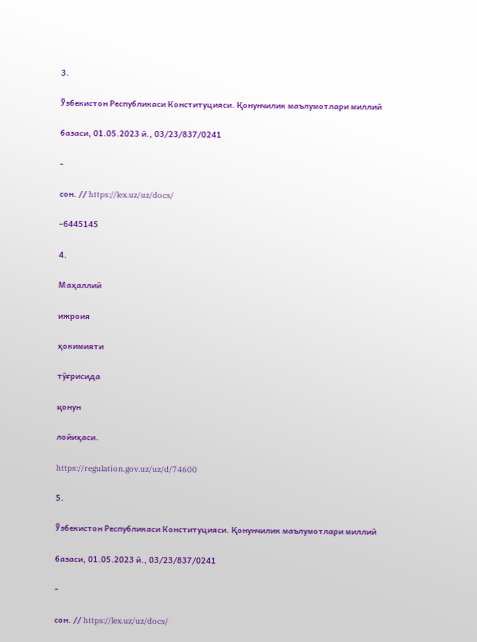3.

Ўзбекистон Республикаси Конституцияси. Қонунчилик маълумотлари миллий

базаси, 01.05.2023 й., 03/23/837/0241

-

сон. // https://lex.uz/uz/docs/

-6445145

4.

Маҳаллий

ижроия

ҳокимияти

тўғрисида

қонун

лойиҳаси.

https://regulation.gov.uz/uz/d/74600

5.

Ўзбекистон Республикаси Конституцияси. Қонунчилик маълумотлари миллий

базаси, 01.05.2023 й., 03/23/837/0241

-

сон. // https://lex.uz/uz/docs/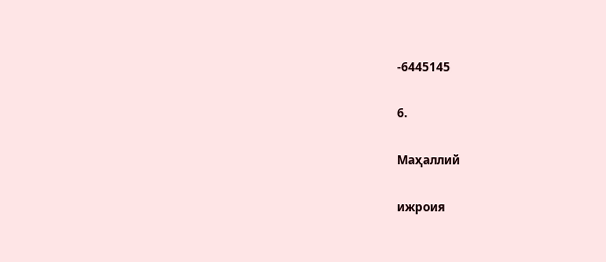-6445145

6.

Маҳаллий

ижроия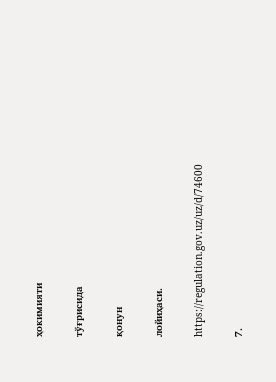ҳокимияти

тўғрисида

қонун

лойиҳаси.

https://regulation.gov.uz/uz/d/74600

7.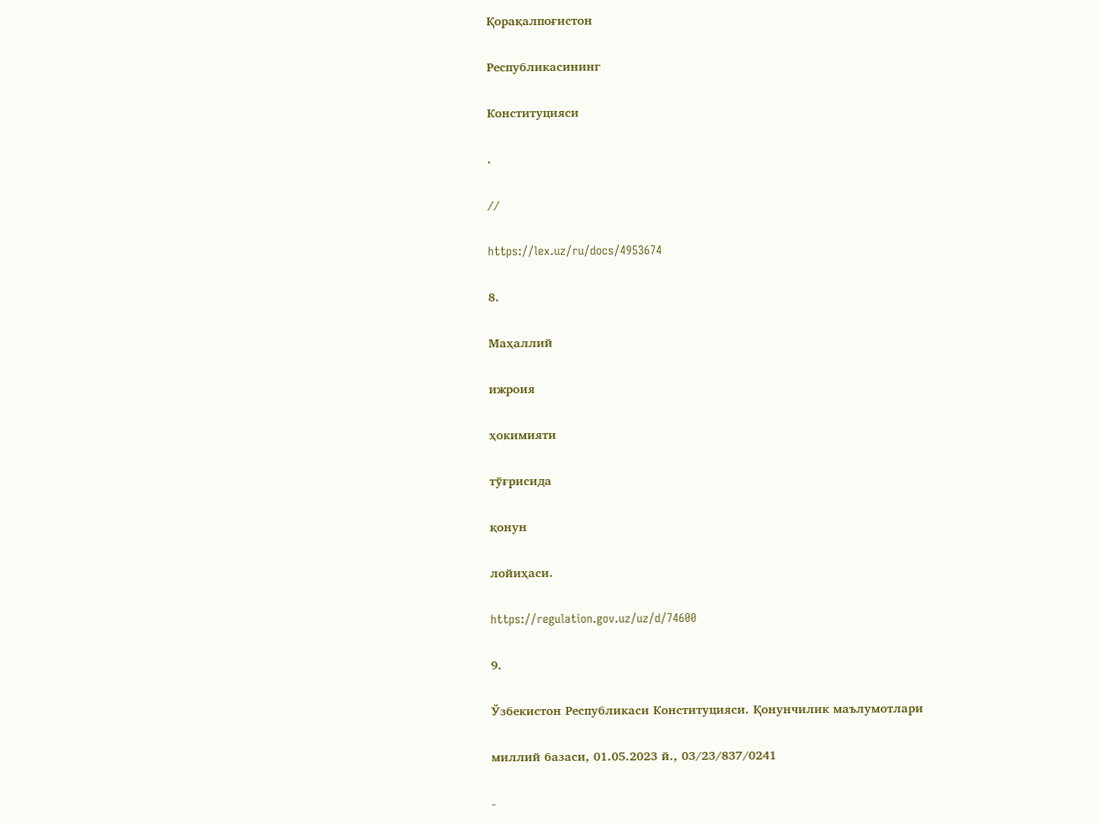Қорақалпоғистон

Республикасининг

Конституцияси

.

//

https://lex.uz/ru/docs/4953674

8.

Маҳаллий

ижроия

ҳокимияти

тўғрисида

қонун

лойиҳаси.

https://regulation.gov.uz/uz/d/74600

9.

Ўзбекистон Республикаси Конституцияси. Қонунчилик маълумотлари

миллий базаси, 01.05.2023 й., 03/23/837/0241

-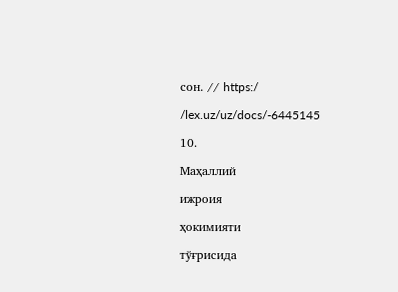сон. // https:/

/lex.uz/uz/docs/-6445145

10.

Маҳаллий

ижроия

ҳокимияти

тўғрисида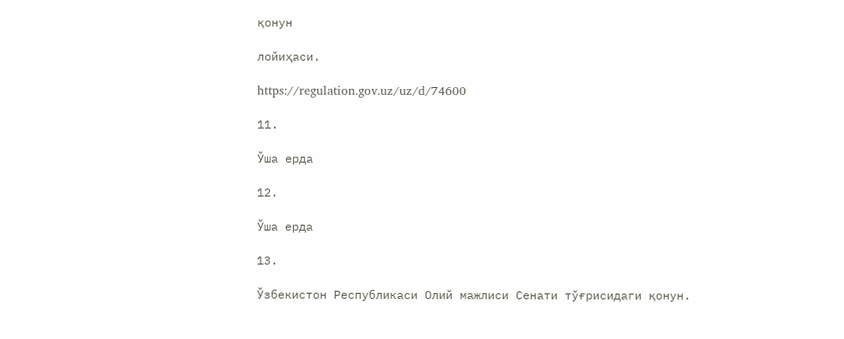қонун

лойиҳаси.

https://regulation.gov.uz/uz/d/74600

11.

Ўша ерда

12.

Ўша ерда

13.

Ўзбекистон Республикаси Олий мажлиси Сенати тўғрисидаги қонун.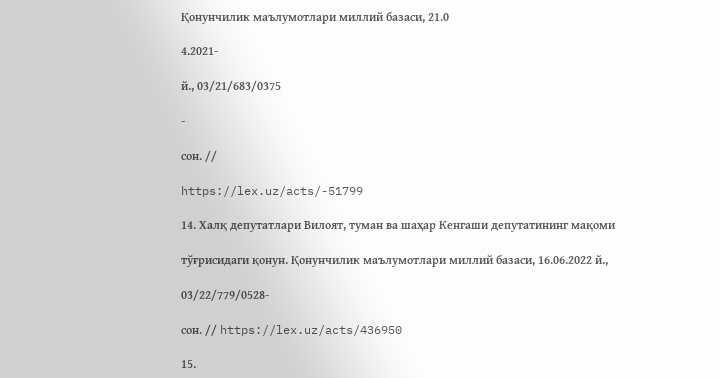Қонунчилик маълумотлари миллий базаси, 21.0

4.2021-

й., 03/21/683/0375

-

сон. //

https://lex.uz/acts/-51799

14. Халқ депутатлари Вилоят, туман ва шаҳар Кенгаши депутатининг мақоми

тўғрисидаги қонун. Қонунчилик маълумотлари миллий базаси, 16.06.2022 й.,

03/22/779/0528-

сон. // https://lex.uz/acts/436950

15.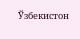Ўзбекистон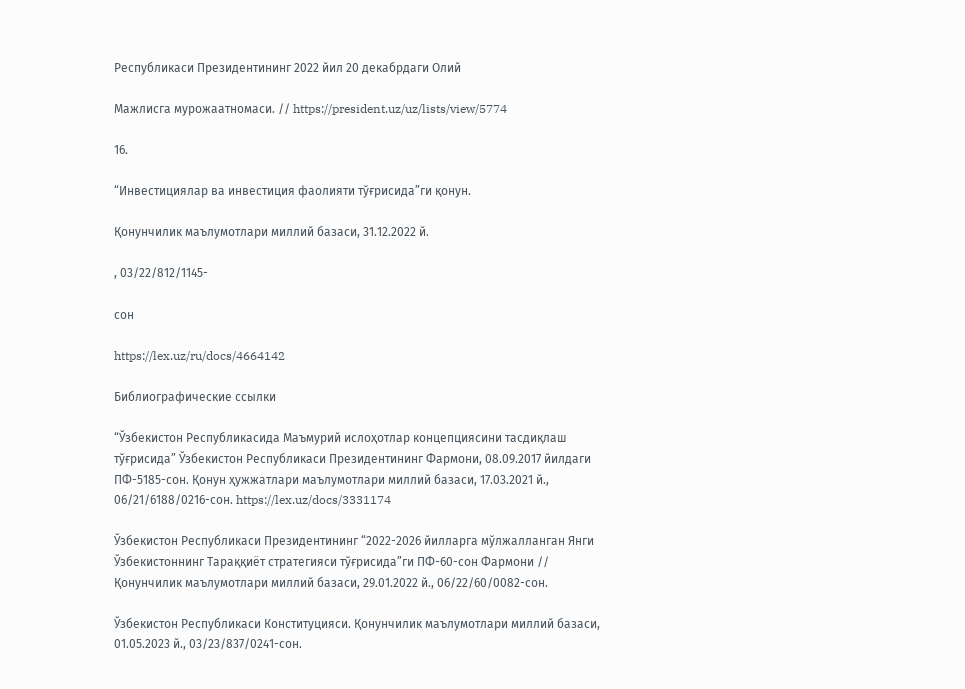Республикаси Президентининг 2022 йил 20 декабрдаги Олий

Мажлисга мурожаатномаси. // https://president.uz/uz/lists/view/5774

16.

“Инвестициялар ва инвестиция фаолияти тўғрисида”ги қонун.

Қонунчилик маълумотлари миллий базаси, 31.12.2022 й.

, 03/22/812/1145-

сон

https://lex.uz/ru/docs/4664142

Библиографические ссылки

“Ўзбекистон Республикасида Маъмурий ислоҳотлар концепциясини тасдиқлаш тўғрисида” Ўзбекистон Республикаси Президентининг Фармони, 08.09.2017 йилдаги ПФ-5185-сон. Қонун ҳужжатлари маълумотлари миллий базаси, 17.03.2021 й., 06/21/6188/0216-сон. https://lex.uz/docs/3331174

Ўзбекистон Республикаси Президентининг “2022-2026 йилларга мўлжалланган Янги Ўзбекистоннинг Тараққиёт стратегияси тўғрисида”ги ПФ-60-сон Фармони // Қонунчилик маълумотлари миллий базаси, 29.01.2022 й., 06/22/60/0082-сон.

Ўзбекистон Республикаси Конституцияси. Қонунчилик маълумотлари миллий базаси, 01.05.2023 й., 03/23/837/0241-сон.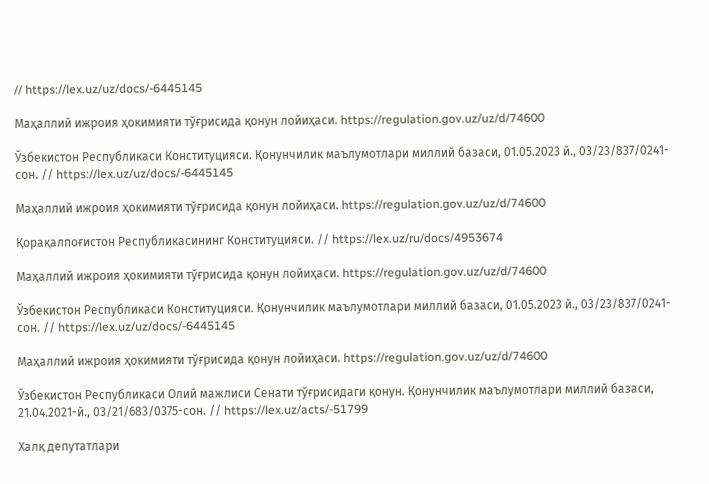// https://lex.uz/uz/docs/-6445145

Маҳаллий ижроия ҳокимияти тўғрисида қонун лойиҳаси. https://regulation.gov.uz/uz/d/74600

Ўзбекистон Республикаси Конституцияси. Қонунчилик маълумотлари миллий базаси, 01.05.2023 й., 03/23/837/0241-сон. // https://lex.uz/uz/docs/-6445145

Маҳаллий ижроия ҳокимияти тўғрисида қонун лойиҳаси. https://regulation.gov.uz/uz/d/74600

Қорақалпоғистон Республикасининг Конституцияси. // https://lex.uz/ru/docs/4953674

Маҳаллий ижроия ҳокимияти тўғрисида қонун лойиҳаси. https://regulation.gov.uz/uz/d/74600

Ўзбекистон Республикаси Конституцияси. Қонунчилик маълумотлари миллий базаси, 01.05.2023 й., 03/23/837/0241-сон. // https://lex.uz/uz/docs/-6445145

Маҳаллий ижроия ҳокимияти тўғрисида қонун лойиҳаси. https://regulation.gov.uz/uz/d/74600

Ўзбекистон Республикаси Олий мажлиси Сенати тўғрисидаги қонун. Қонунчилик маълумотлари миллий базаси, 21.04.2021-й., 03/21/683/0375-сон. // https://lex.uz/acts/-51799

Халқ депутатлари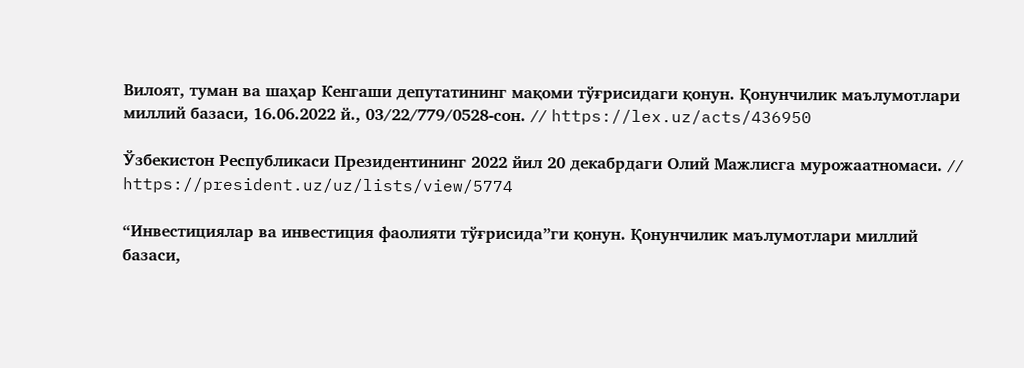Вилоят, туман ва шаҳар Кенгаши депутатининг мақоми тўғрисидаги қонун. Қонунчилик маълумотлари миллий базаси, 16.06.2022 й., 03/22/779/0528-сон. // https://lex.uz/acts/436950

Ўзбекистон Республикаси Президентининг 2022 йил 20 декабрдаги Олий Мажлисга мурожаатномаси. // https://president.uz/uz/lists/view/5774

“Инвестициялар ва инвестиция фаолияти тўғрисида”ги қонун. Қонунчилик маълумотлари миллий базаси,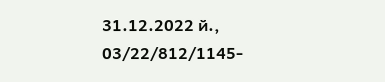31.12.2022 й., 03/22/812/1145-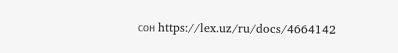сон https://lex.uz/ru/docs/4664142